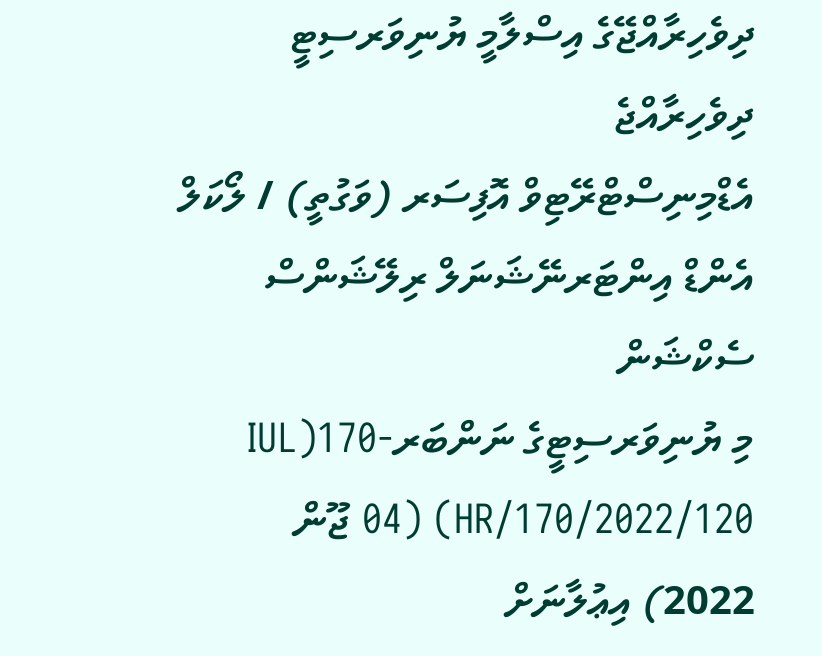ދިވެހިރާއްޖޭގެ އިސްލާމީ ޔުނިވަރސިޓީ
ދިވެހިރާއްޖެ
އެޑްމިނިސްޓްރޭޓިވް އޮފިސަރ (ވަގުތީ) / ލޯކަލް އެންޑް އިންޓަރނޭޝަނަލް ރިލޭޝަންސް ސެކްޝަން
މި ޔުނިވަރސިޓީގެ ނަންބަރIUL)170-HR/170/2022/120) (04 ޖޫން 2022) އިޢުލާނަށް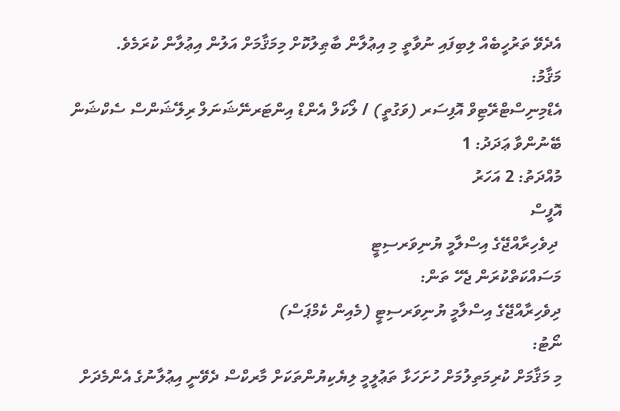އެދެވޭ ތަރުހީބެއް ލިބިފައި ނުވާތީ މި އިޢުލާން ބާޠިލުކޮށް މިމަޤާމަށް އަލުން އިޢުލާން ކުރަމެވެ.
މަޤާމު:
އެޑްމިނިސްޓްރޭޓިވް އޮފިސަރ (ވަގުތީ) / ލޯކަލް އެންޑް އިންޓަރނޭޝަނަލް ރިލޭޝަންސް ސެކްޝަން
ބޭނުންވާ ޢަދަދު: 1
މުއްދަތު: 2 އަހަރު
އޮފީސް
 ދިވެހިރާއްޖޭގެ އިސްލާމީ ޔުނިވަރސިޓީ
މަސައްކަތްކުރަން ޖެހޭ ތަން:
ދިވެހިރާއްޖޭގެ އިސްލާމީ ޔުނިވަރސިޓީ (މެއިން ކެމްޕަސް)
ނޯޓު:
މި މަޤާމަށް ކުރިމަތިލުމަށް ހުށަހަޅާ ތަޢުލީމީ ލިޔެކިޔުންތަކަށް މާރކްސް ދެވޭނީ އިޢުލާނުގެ އެންމެދަށް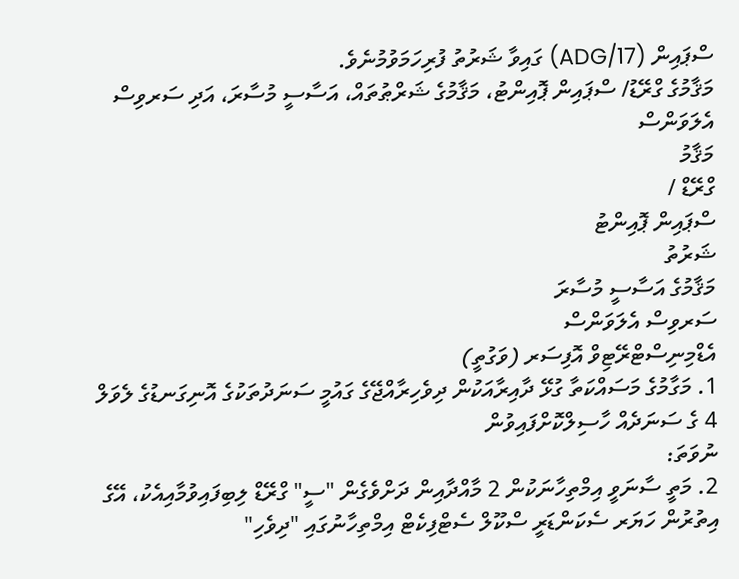ސްޕައިން (ADG/17) ގައިވާ ޝަރުތު ފުރިހަމަވުމުނެވެ.
މަޤާމުގެ ގްރޭޑު/ ސްޕައިން ޕޮއިންޓު، މަޤާމުގެ ޝަރްޠުތައް، އަސާސީ މުސާރަ، އަދި ސަރވިސް އެލަވަންސް
މަޤާމު
ގްރޭޑް /
ސްޕައިން ޕޮއިންޓު
ޝަރުތު
މަޤާމުގެ އަސާސީ މުސާރަ
ސަރވިސް އެލަވަންސް
އެޑްމިނިސްޓްރޭޓިވް އޮފިސަރ (ވަގުތީ)
1. މަގާމުގެ މަސައްކަތާ ގުޅޭ ދާއިރާއަކުން ދިވެހިރާއްޖޭގެ ގައުމީ ސަނަދުތަކުގެ އޮނިގަނޑުގެ ލެވަލް 4 ގެ ސަނަދެއް ހާސިލްކޮށްފައިވުން
ނުވަތަ:
2. މަތީ ސާނަވީ އިމްތިހާނަކުން 2 މާއްދާއިން ދަށްވެގެން "ސީ" ގްރޭޑް ލިބިފައިވުމާއިއެކު، އޭގެ އިތުރުން ހަޔަރ ސެކަންޑަރީ ސްކޫލް ސެޓްފިކެޓް އިމްތިހާނުގައި "ދިވެހި"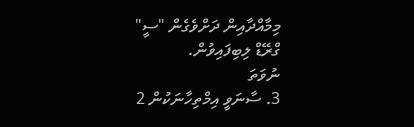މިމާއްދާއިން ދަށްވެގެން "ސީ" ގްރޭޑް ލިބިފައިވުން.
ނުވަތަ
3. ސާނަވީ އިމްތިހާނަކުން 2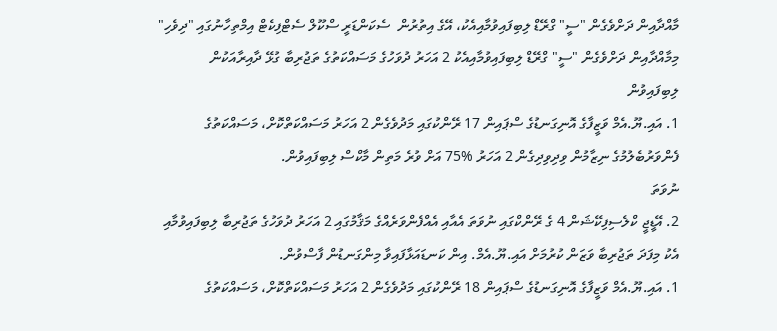މާއްދާއިން ދަށްވެގެން "ސީ" ގްރޭޑް ލިބިފައިވުމާއިއެކު، އޭގެ އިތުރުން  ސެކަންޑަރީ ސްކޫލް ސެޓްފިކެޓް އިމްތިހާނުގައި "ދިވެހި" މިމާއްދާއިން ދަށްވެގެން "ސީ" ގްރޭޑް ލިބިފައިވުމާއިއެކު 2 އަހަރު ދުވަހުގެ މަސައްކަތުގެ ތަޖުރިބާ ގުޅޭ ދާއިރާއަކުން ލިބިފައިވުން
1. އައި.ޔޫ.އެމް ވަޒީފާގެ އޮނިގަނޑުގެ ސްޕައިން 17 ރޭންކުގައި މަދުވެގެން 2 އަހަރު މަސައްކަތްކޮށް، މަސައްކަތުގެ ފެންވަރުބެލުމުގެ ނިޒާމުން ވިދިވިދިގެން 2 އަހަރު %75 އަށް ވުރެ މަތިން މާކްސް ލިބިފައިވުން.
ނުވަތަ
2. އޭޑީޖީ ކްލެސިފިކޭޝަން 4 ގެ ރޭންކްގައި ނުވަތަ އެއާއި އެއްފެންވަރެއްގެ މަޤާމުގައި 2 އަހަރު ދުވަހުގެ ތަޖުރިބާ ލިބިފައިވުމާއި އެކު މިފަދަ ތަޖުރިބާ ވަޒަން ކުރުމަށް އައި.ޔޫ.އެމް. އިން ކަނޑައަޅާފައިވާ މިންގަނޑުން ފާސްވުން.
1. އައި.ޔޫ.އެމް ވަޒީފާގެ އޮނިގަނޑުގެ ސްޕައިން 18 ރޭންކުގައި މަދުވެގެން 2 އަހަރު މަސައްކަތްކޮށް، މަސައްކަތުގެ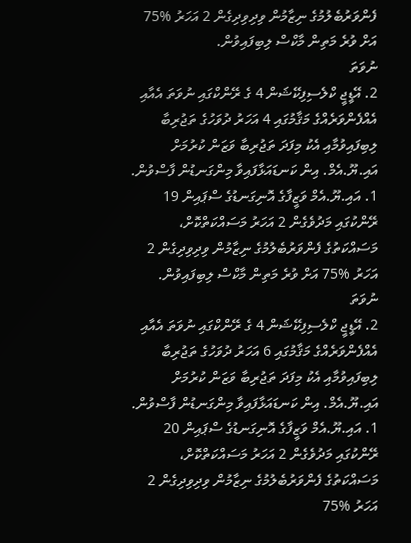ފެންވަރުބެލުމުގެ ނިޒާމުން ވިދިވިދިގެން 2 އަހަރު %75 އަށް ވުރެ މަތިން މާކްސް ލިބިފައިވުން.
ނުވަތަ
2. އޭޑީޖީ ކްލެސިފިކޭޝަން 4 ގެ ރޭންކްގައި ނުވަތަ އެއާއި އެއްފެންވަރެއްގެ މަޤާމުގައި 4 އަހަރު ދުވަހުގެ ތަޖުރިބާ ލިބިފައިވުމާއި އެކު މިފަދަ ތަޖުރިބާ ވަޒަން ކުރުމަށް އައި.ޔޫ.އެމް. އިން ކަނޑައަޅާފައިވާ މިންގަނޑުން ފާސްވުން.
1. އައި.ޔޫ.އެމް ވަޒީފާގެ އޮނިގަނޑުގެ ސްޕައިން 19 ރޭންކުގައި މަދުވެގެން 2 އަހަރު މަސައްކަތްކޮށް، މަސައްކަތުގެ ފެންވަރުބެލުމުގެ ނިޒާމުން ވިދިވިދިގެން 2 އަހަރު %75 އަށް ވުރެ މަތިން މާކްސް ލިބިފައިވުން.
ނުވަތަ
2. އޭޑީޖީ ކްލެސިފިކޭޝަން 4 ގެ ރޭންކްގައި ނުވަތަ އެއާއި އެއްފެންވަރެއްގެ މަޤާމުގައި 6 އަހަރު ދުވަހުގެ ތަޖުރިބާ ލިބިފައިވުމާއި އެކު މިފަދަ ތަޖުރިބާ ވަޒަން ކުރުމަށް އައި.ޔޫ.އެމް. އިން ކަނޑައަޅާފައިވާ މިންގަނޑުން ފާސްވުން.
1. އައި.ޔޫ.އެމް ވަޒީފާގެ އޮނިގަނޑުގެ ސްޕައިން 20 ރޭންކުގައި މަދުވެގެން 2 އަހަރު މަސައްކަތްކޮށް، މަސައްކަތުގެ ފެންވަރުބެލުމުގެ ނިޒާމުން ވިދިވިދިގެން 2 އަހަރު %75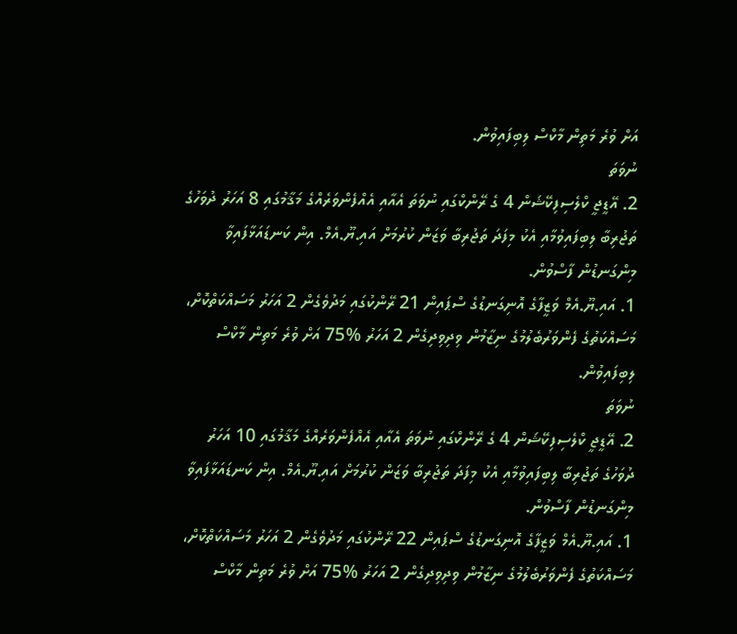އަށް ވުރެ މަތިން މާކްސް ލިބިފައިވުން.
ނުވަތަ
2. އޭޑީޖީ ކްލެސިފިކޭޝަން 4 ގެ ރޭންކްގައި ނުވަތަ އެއާއި އެއްފެންވަރެއްގެ މަޤާމުގައި 8 އަހަރު ދުވަހުގެ ތަޖުރިބާ ލިބިފައިވުމާއި އެކު މިފަދަ ތަޖުރިބާ ވަޒަން ކުރުމަށް އައި.ޔޫ.އެމް. އިން ކަނޑައަޅާފައިވާ މިންގަނޑުން ފާސްވުން.
1. އައި.ޔޫ.އެމް ވަޒީފާގެ އޮނިގަނޑުގެ ސްޕައިން 21 ރޭންކުގައި މަދުވެގެން 2 އަހަރު މަސައްކަތްކޮށް، މަސައްކަތުގެ ފެންވަރުބެލުމުގެ ނިޒާމުން ވިދިވިދިގެން 2 އަހަރު %75 އަށް ވުރެ މަތިން މާކްސް ލިބިފައިވުން.
ނުވަތަ
2. އޭޑީޖީ ކްލެސިފިކޭޝަން 4 ގެ ރޭންކްގައި ނުވަތަ އެއާއި އެއްފެންވަރެއްގެ މަޤާމުގައި 10 އަހަރު ދުވަހުގެ ތަޖުރިބާ ލިބިފައިވުމާއި އެކު މިފަދަ ތަޖުރިބާ ވަޒަން ކުރުމަށް އައި.ޔޫ.އެމް. އިން ކަނޑައަޅާފައިވާ މިންގަނޑުން ފާސްވުން.
1. އައި.ޔޫ.އެމް ވަޒީފާގެ އޮނިގަނޑުގެ ސްޕައިން 22 ރޭންކުގައި މަދުވެގެން 2 އަހަރު މަސައްކަތްކޮށް، މަސައްކަތުގެ ފެންވަރުބެލުމުގެ ނިޒާމުން ވިދިވިދިގެން 2 އަހަރު %75 އަށް ވުރެ މަތިން މާކްސް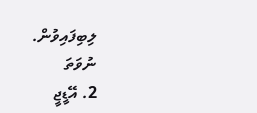ލިބިފައިވުން.
ނުވަތަ
2. އޭޑީޖީ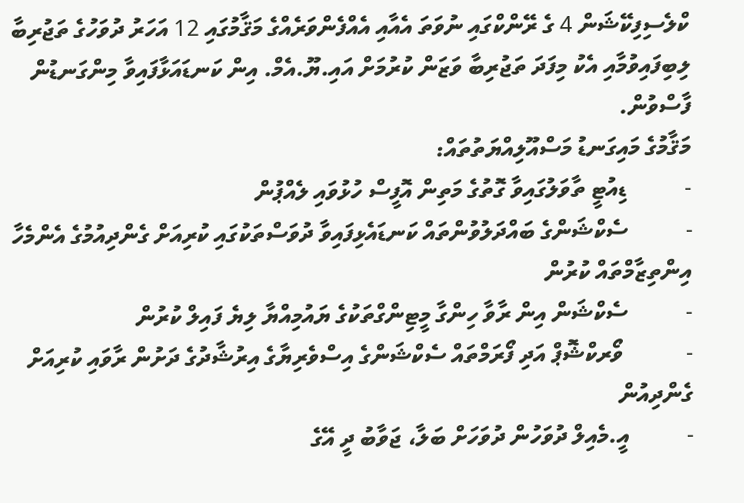ކްލެސިފިކޭޝަން 4 ގެ ރޭންކްގައި ނުވަތަ އެއާއި އެއްފެންވަރެއްގެ މަޤާމުގައި 12 އަހަރު ދުވަހުގެ ތަޖުރިބާ ލިބިފައިވުމާއި އެކު މިފަދަ ތަޖުރިބާ ވަޒަން ކުރުމަށް އައި.ޔޫ.އެމް. އިން ކަނޑައަޅާފައިވާ މިންގަނޑުން ފާސްވުން.
މަޤާމުގެ މައިގަނޑު މަސްއޫލިއްޔަތުތައް:
-          ޑިއުޓީ ތާވަލުގައިވާ ގޮތުގެ މަތިން އޮފީސް ހުޅުވައި ލެއްޕުން
-          ސެކްޝަންގެ ބައްދަލުވުންތައް ކަނޑައެޅިފައިވާ ދުވަސްތަކުގައި ކުރިއަށް ގެންދިއުމުގެ އެންމެހާ އިންތިޒާމްތައް ކުރުން
-          ސެކްޝަން އިން ރާވާ ހިންގާ މީޓިންގްތަކުގެ ޔައުމިއްޔާ ލިޔެ ފައިލް ކުރުން
-           ވޯރކްޝޮޕް އަދި ފޯރަމްތައް ސެކްޝަންގެ އިސްވެރިޔާގެ އިރުޝާދުގެ ދަށުން ރާވައި ކުރިއަށް ގެންދިއުން
-          އީ.މެއިލް ދުވަހުން ދުވަހަށް ބަލާ، ޖަވާބު ދީ އޭގެ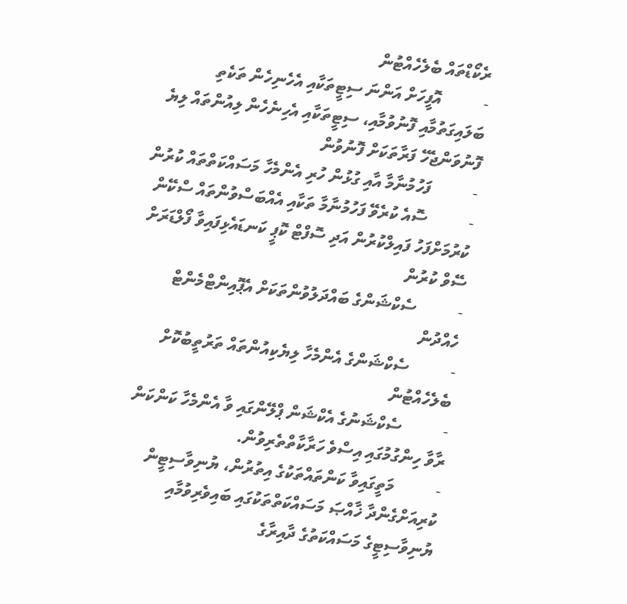ރެކޯޑްތައް ބެލެހެއްޓުން
-          އޮފީހަށް އަންނަ ސިޓީތަކާއި އެހެނިހެން ތަކެތި ބަލައިގަތުމާއި ފޮނުވުމާއި، ސިޓީތަކާއި އެހިނެހެން ލިއުންތައް ލިޔެ ފޮނުވަންޖެހޭ ފަރާތަކަށް ފޮނުވުން
-          ފަހުމުނާމާ އާއި ގުޅުން ހުރި އެންމެހާ މަސައްކަތްތައް ކުރުން
-          ސޮއެ ކުރެވޭ ފަހުމުނާމާ ތަކާއި އެއްބަސްވުންތައް ސްކޭން ކުރުމަށްފަހު ފައިލްކުރުން އަދި ސޮފްޓް ކޮޕީ ކަނޑައެޅިފައިވާ ފޯލްޑަރަށް ސޭވް ކުރުން
-          ސެކްޝަންގެ ބައްދަލުވުންތަކަށް އެޕޮއިންޓްމެންޓް ހެއްދުން
-          ސެކްޝަންގެ އެންމެހާ ލިޔެކިއުންތައް ތަރުތީބުކޮށް ބެލެހެއްޓުން
-          ސެކްޝަނުގެ އެކްޝަން ޕްލޭންގައި ވާ އެންމެހާ ކަންކަން ރާވާ ހިންގުމުގައި އިސްވެ ހަރާކާތްތެރިވުން.
-          މަތީގައިވާ ކަންތައްތަކުގެ އިތުރުން، ޔުނިވާސިޓީން ކުރިއަށްގެންދާ ޚާއްޞަ މަސައްކަތްތަކުގައި ބައިވެރިވުމާއި ޔުނިވާސިޓީގެ މަސައްކަތުގެ ދާއިރާގެ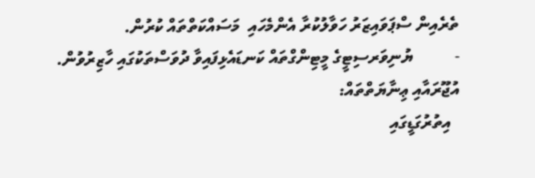ތެރެއިން ސްޕަވައިޒަރު ހަވާލުކުރާ އެންމެހައި  މަސައްކަތްތައް ކުރުން.
-          ޔުނިވަރސިޓީގެ މީޓިންގްތައް ކަނޑައެޅިފައިވާ ދުވަސްތަކުގައި ހާޒިރުވުން.
އުޖޫރައާއި ޢިނާޔަތްތައް:
  އިތުރުގަޑީގައި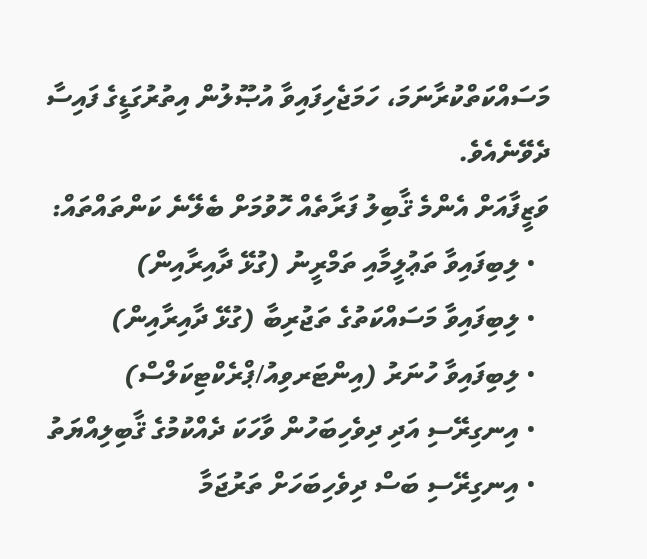މަސައްކަތްކުރާނަމަ، ހަމަޖެހިފައިވާ އުޞޫލުން އިތުރުގަޑީގެ ފައިސާ ދެވޭނެއެވެ.
ވަޒީފާއަށް އެންމެ ޤާބިލު ފަރާތެއް ހޮވުމަށް ބެލޭނެ ކަންތައްތައް:
  • ލިބިފައިވާ ތަޢުލީމާއި ތަމްރީނު (ގުޅޭ ދާއިރާއިން)
  • ލިބިފައިވާ މަސައްކަތުގެ ތަޖުރިބާ (ގުޅޭ ދާއިރާއިން)
  • ލިބިފައިވާ ހުނަރު (އިންޓަރވިއު/ޕްރެކްޓިކަލްސް)
  • އިނގިރޭސި އަދި ދިވެހިބަހުން ވާހަކަ ދެއްކުމުގެ ޤާބިލިއްޔަތު
  • އިނގިރޭސި ބަސް ދިވެހިބަހަށް ތަރުޖަމާ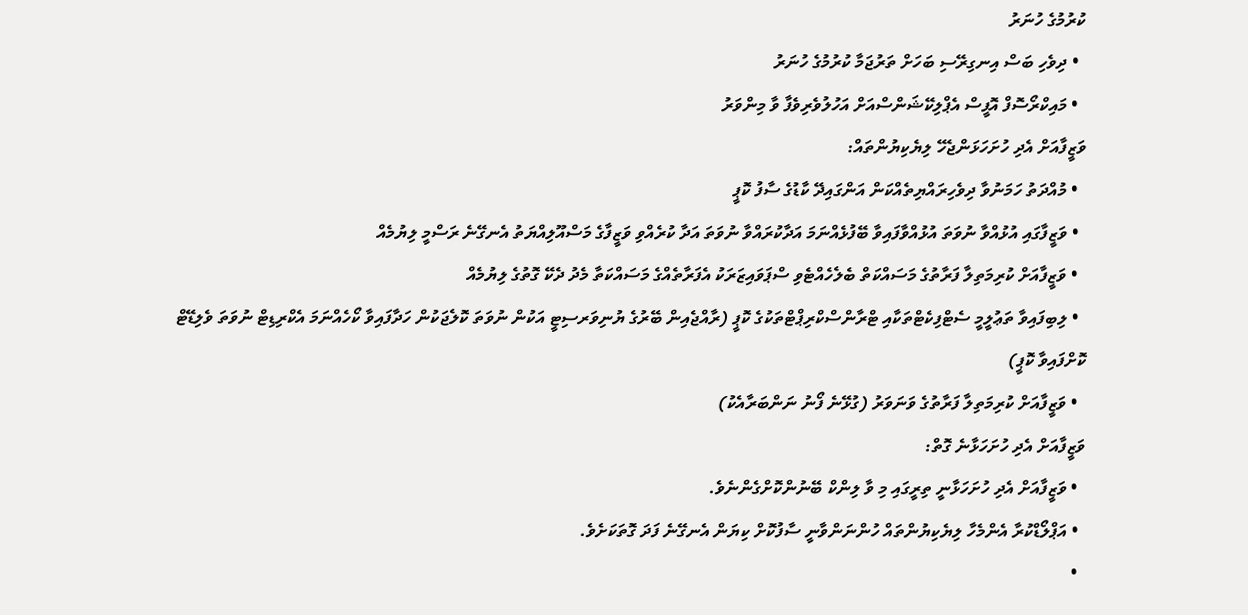ކުރުމުގެ ހުނަރު
  • ދިވެހި ބަސް އިނގިރޭސި ބަހަށް ތަރުޖަމާ ކުރުމުގެ ހުނަރު
  • މައިކްރޯސޮފް އޮފީސް އެޕްލިކޭޝަންސްއަށް އަހުލުވެރިވެފާ ވާ މިންވަރު
ވަޒީފާއަށް އެދި ހުށަހަޅަންޖެހޭ ލިޔެކިޔުންތައް:
  • މުއްދަތު ހަމަނުވާ ދިވެހިރައްޔިތެއްކަން އަންގައިދޭ ކާޑުގެ ސާފު ކޮޕީ
  • ވަޒީފާގައި އުޅުއްވާ ނުވަތަ އުޅުއްވާފައިވާ ބޭފުޅެއްނަމަ އަދާކުރައްވާ ނުވަތަ އަދާ ކުރެއްވި ވަޒީފާގެ މަސްއޫލިއްޔަތު އެނގޭނެ ރަސްމީ ލިޔުމެއް
  • ވަޒީފާއަށް ކުރިމަތިލާ ފަރާތުގެ މަސައްކަތް ބެލެހެއްޓެވި ސްޕަވައިޒަރަކު އެފަރާތެއްގެ މަސައްކަތާ މެދު ދެކޭ ގޮތުގެ ލިޔުމެއް
  • ލިބިފައިވާ ތަޢުލީމީ ސެޓްފިކެޓްތަކާއި ޓްރާންސްކްރިޕްޓްތަކުގެ ކޮޕީ (ރާއްޖެއިން ބޭރުގެ ޔުނިވަރސިޓީ އަކުން ނުވަތަ ކޮލެޖަކުން ހަދާފައިވާ ކޯހެއްނަމަ އެކްރިޑިޓް ނުވަތަ ވެލިޑޭޓް ކޮށްފައިވާ ކޮޕީ)
  • ވަޒީފާއަށް ކުރިމަތިލާ ފަރާތުގެ ވަނަވަރު (ގުޅޭނެ ފޯނު ނަންބަރާއެކު)
ވަޒީފާއަށް އެދި ހުށަހަޅާނެ ގޮތް:
  • ވަޒީފާއަށް އެދި ހުށަހަޅާނީ ތިރީގައި މި ވާ ލިންކް ބޭނުންކޮށްގެންނެވެ.
  • އަޕްލޯޑްކުރާ އެންމެހާ ލިޔެކިޔުންތައް ހުންނަންވާނީ ސާފުކޮށް ކިޔަން އެނގޭނެ ފަދަ ގޮތަކަށެވެ.
  •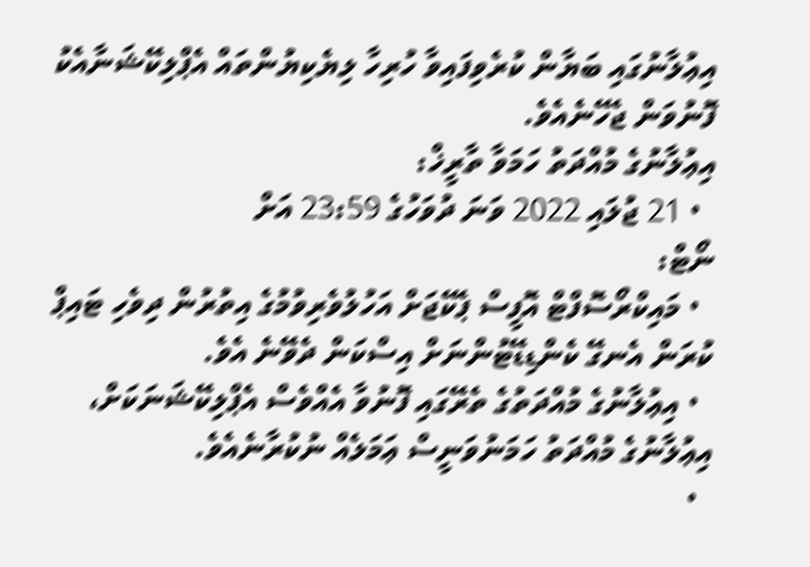އިޢުލާނުގައި ބަޔާން ކުރެވިފައިވާ ހުރިހާ ލިޔެކިޔުންތައް އެޕްލިކޭޝަނާއެކު ފޮނުވަން ޖެހޭނެއެވެ.
އިޢުލާނުގެ މުއްދަތު ހަމަވާ ތާރީޚް:
  • 21 ޖުލައި 2022 ވަނަ ދުވަހުގެ 23:59 އަށް
ނޯޓް:
  • މައިކްރޯސޮފްޓް އޮފީސް ޕެކޭޖަށް އަހުލުވެރިވުމުގެ އިތުރުން ދިވެހި ޓައިޕް ކުރަން އެނގޭ ކެންޑިޑޭޓުންނަށް އިސްކަން ދެވޭނެ އެވެ.
  • އިޢުލާނުގެ މުއްދަތުގެ ތެރޭގައި ފޮނުވާ އެއްވެސް އެޕްލިކޭޝަނަކަށް، އިޢުލާނުގެ މުއްދަތު ހަމަނުވަނީސް ޢަމަލެއް ނުކުރާނެއެވެ.
  •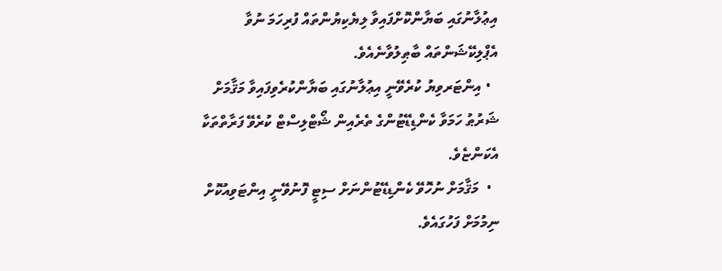އިޢުލާނުގައި ބަޔާންކޮށްފައިވާ ލިޔެކިޔުންތައް ފުރިހަމަ ނުވާ އެޕްލިކޭޝަންތައް ބާޠިލުވާނެއެވެ.
  • އިންޓަރވިޔު ކުރެވޭނީ އިޢުލާނުގައި ބަޔާންކުރެވިފައިވާ މަޤާމަށް ޝަރުޠު ހަމަވާ ކެންޑިޑޭޓުންގެ ތެރެއިން ޝޯޓްލިސްޓް ކުރެވޭ ފަރާތްތަކާ އެކަންޏެވެ.
  •  މަޤާމަށް ނުހޮވޭ ކެންޑިޑޭޓުންނަށް ސިޓީ ފޮނުވޭނީ އިންޓަވިއުކޮށް ނިމުމަށް ފަހުގައެވެ.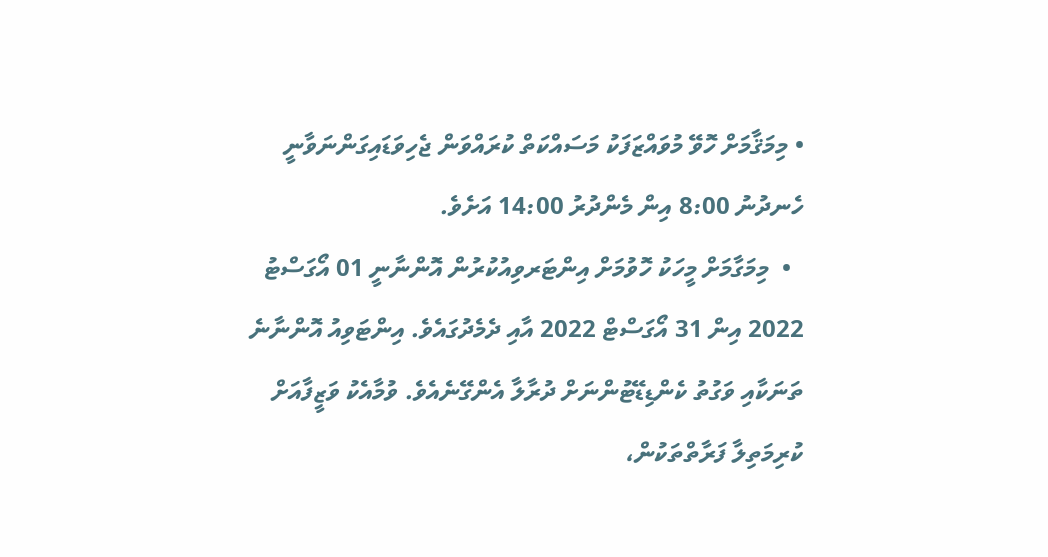• މިމަޤާމަށް ހޮވޭ މުވައްޒަފަކު މަސައްކަތް ކުރައްވަން ޖެހިވަޑައިގަންނަވާނީ ހެނދުނު 8:00 އިން މެންދުރު 14:00 އަށެވެ.
  •  މިމަގާމަށް މީހަކު ހޮވުމަށް އިންޓަރވިއުކުރުން އޮންނާނީ 01 އޯގަސްޓު 2022 އިން 31 އޯގަސްޓް 2022 އާއި ދެމެދުގައެވެ. އިންޓަވިއު އޮންނާނެ ތަނަކާއި ވަގުތު ކެންޑިޑޭޓުންނަށް ދުރާލާ އެންގޭނެއެވެ. ވުމާއެކު ވަޒީފާއަށް ކުރިމަތިލާ ފަރާތްތަކުން،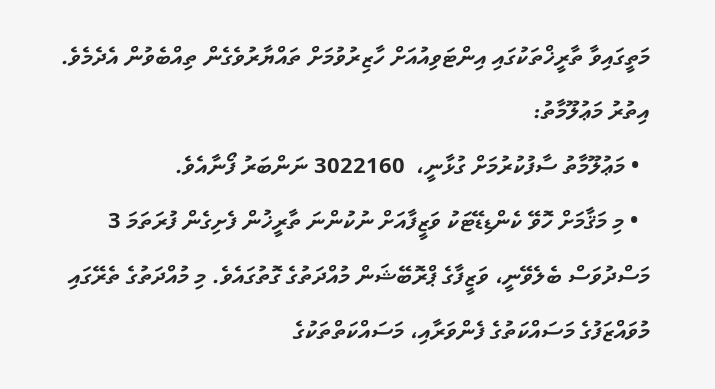މަތީގައިވާ ތާރީޚްތަކުގައި އިންޓަވިއުއަށް ހާޒިރުވުމަށް ތައްޔާރުވެގެން ތިއްބެވުން އެދެމެވެ.
އިތުރު މަޢުލޫމާތު:
  • މަޢުލޫމާތު ސާފުކުރުމަށް ގުޅާނީ،  3022160 ނަންބަރު ފޯނާއެވެ.
  • މި މަޤާމަށް ހޮވޭ ކެންޑިޑޭޓަކު ވަޒީފާއަށް ނުކުންނަ ތާރީޚުން ފެށިގެން ފުރަތަމަ 3 މަސްދުވަސް ބެލެވޭނީ، ވަޒީފާގެ ޕްރޮބޭޝަން މުއްދަތުގެ ގޮތުގައެވެ. މި މުއްދަތުގެ ތެރޭގައި މުވައްޒަފުގެ މަސައްކަތުގެ ފެންވަރާއި، މަސައްކަތްތަކުގެ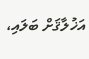އަޚުލާޤަށް ބަލައި،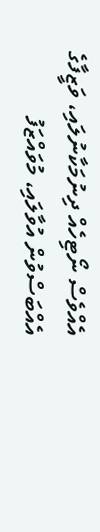އެއްވެސް ނޯޓިހެއް ދިނުމަކާނުލައި، ވަޒީފާގެ އެއްބަސްވުން އުވާލައި، މުވައްޒަފު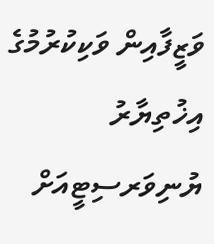ވަޒީފާއިން ވަކިކުރުމުގެ އިޚުތިޔާރު ޔުނިވަރސިޓީއަށް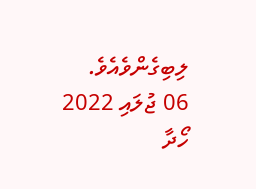ލިބިގެންވެއެވެ.
06 ޖުލައި 2022
ހޯދާ